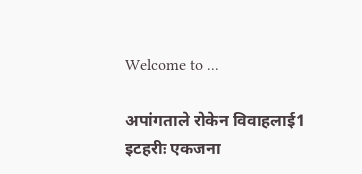Welcome to ...

अपांगताले रोकेन विवाहलाई1
इटहरीः एकजना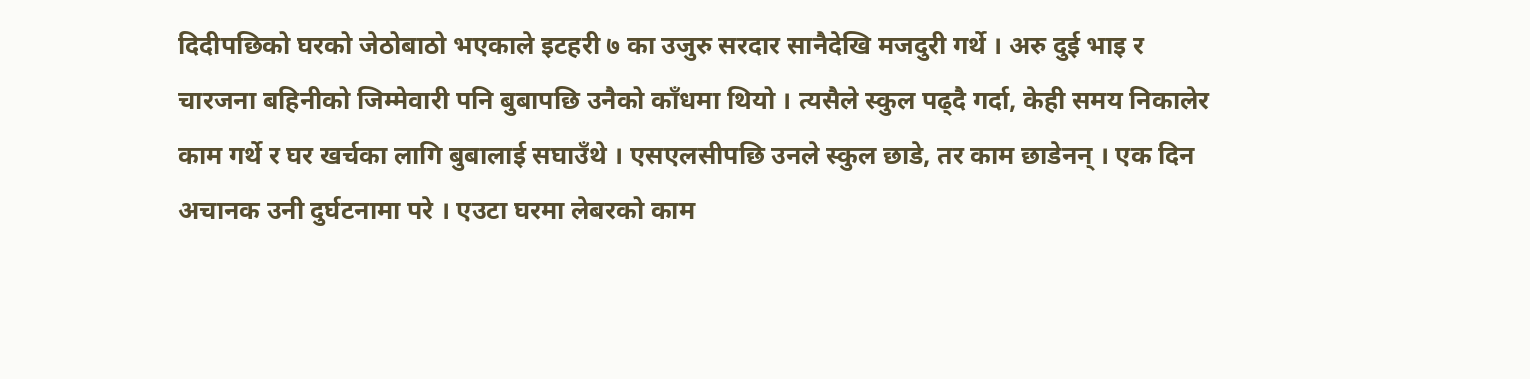दिदीपछिको घरको जेठोबाठो भएकाले इटहरी ७ का उजुरु सरदार सानैदेखि मजदुरी गर्थे । अरु दुई भाइ र चारजना बहिनीको जिम्मेवारी पनि बुबापछि उनैको काँधमा थियो । त्यसैले स्कुल पढ्दै गर्दा, केही समय निकालेर काम गर्थे र घर खर्चका लागि बुबालाई सघाउँथे । एसएलसीपछि उनले स्कुल छाडे, तर काम छाडेनन् । एक दिन अचानक उनी दुर्घटनामा परे । एउटा घरमा लेबरको काम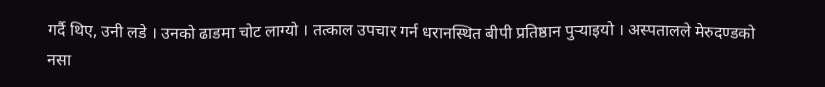गर्दै थिए, उनी लडे । उनको ढाडमा चोट लाग्यो । तत्काल उपचार गर्न धरानस्थित बीपी प्रतिष्ठान पुर्‍याइयो । अस्पतालले मेरुदण्डको नसा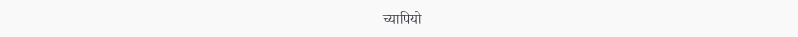च्यापियो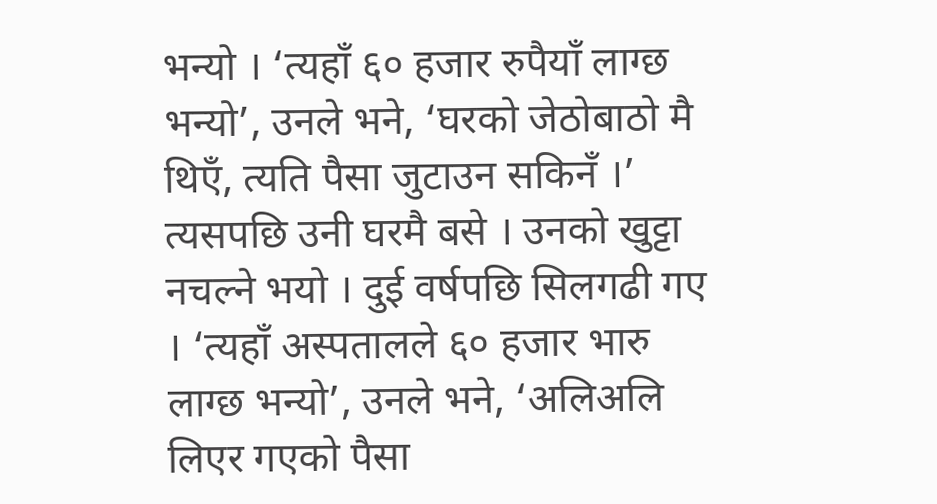भन्यो । ‘त्यहाँ ६० हजार रुपैयाँ लाग्छ भन्यो’, उनले भने, ‘घरको जेठोबाठो मै थिएँ, त्यति पैसा जुटाउन सकिनँ ।’ त्यसपछि उनी घरमै बसे । उनको खुट्टा नचल्ने भयो । दुई वर्षपछि सिलगढी गए । ‘त्यहाँ अस्पतालले ६० हजार भारु लाग्छ भन्यो’, उनले भने, ‘अलिअलि लिएर गएको पैसा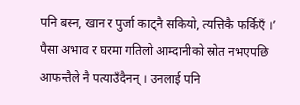पनि बस्न, खान र पुर्जा काट्नै सकियो, त्यत्तिकै फर्किएँ ।’ पैसा अभाव र घरमा गतिलो आम्दानीको स्रोत नभएपछि आफन्तैले नै पत्याउँदैनन् । उनलाई पनि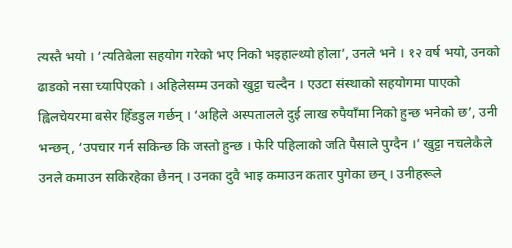त्यस्तै भयो । ‘त्यतिबेला सहयोग गरेको भए निको भइहाल्थ्यो होला’, उनले भने । १२ वर्ष भयो, उनको ढाडको नसा च्यापिएको । अहिलेसम्म उनको खुट्टा चल्दैन । एउटा संस्थाको सहयोगमा पाएको ह्विलचेयरमा बसेर हिँडडुल गर्छन् । ‘अहिले अस्पतालले दुई लाख रुपैयाँमा निको हुन्छ भनेको छ’, उनी भन्छन्, ‘उपचार गर्न सकिन्छ कि जस्तो हुन्छ । फेरि पहिलाको जति पैसाले पुग्दैन ।’ खुट्टा नचलेकैले उनले कमाउन सकिरहेका छैनन् । उनका दुवै भाइ कमाउन कतार पुगेका छन् । उनीहरूले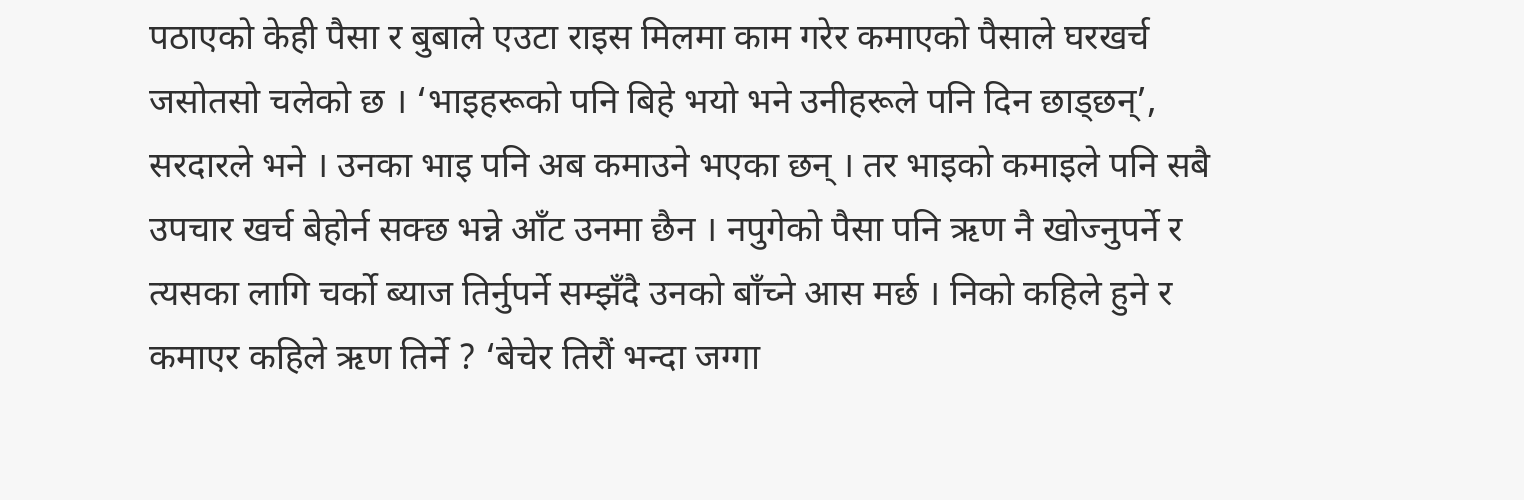पठाएको केही पैसा र बुबाले एउटा राइस मिलमा काम गरेर कमाएको पैसाले घरखर्च जसोतसो चलेको छ । ‘भाइहरूको पनि बिहे भयो भने उनीहरूले पनि दिन छाड्छन्’, सरदारले भने । उनका भाइ पनि अब कमाउने भएका छन् । तर भाइको कमाइले पनि सबै उपचार खर्च बेहोर्न सक्छ भन्ने आँट उनमा छैन । नपुगेको पैसा पनि ऋण नै खोज्नुपर्ने र त्यसका लागि चर्को ब्याज तिर्नुपर्ने सम्झँदै उनको बाँच्ने आस मर्छ । निको कहिले हुने र कमाएर कहिले ऋण तिर्ने ? ‘बेचेर तिरौं भन्दा जग्गा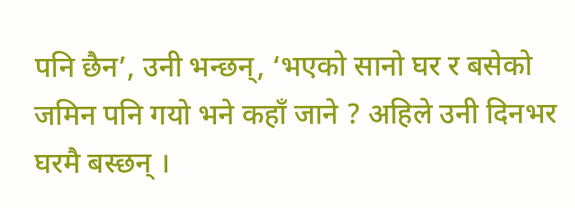पनि छैन’, उनी भन्छन्, ‘भएको सानो घर र बसेको जमिन पनि गयो भने कहाँ जाने ? अहिले उनी दिनभर घरमै बस्छन् ।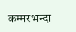कम्मरभन्दा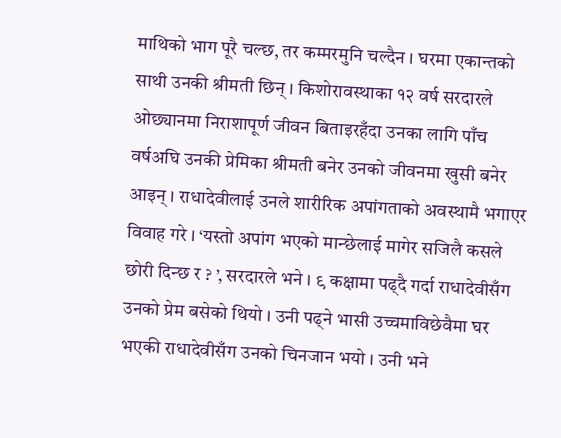माथिको भाग पूरै चल्छ, तर कम्मरमुनि चल्दैन । घरमा एकान्तको साथी उनकी श्रीमती छिन् । किशोरावस्थाका १२ वर्ष सरदारले ओछ्यानमा निराशापूर्ण जीवन बिताइरहँदा उनका लागि पाँच वर्षअघि उनकी प्रेमिका श्रीमती बनेर उनको जीवनमा खुसी बनेर आइन् । राधादेवीलाई उनले शारीरिक अपांगताको अवस्थामै भगाएर विवाह गरे । ‘यस्तो अपांग भएको मान्छेलाई मागेर सजिलै कसले छोरी दिन्छ र ? ’, सरदारले भने । ९ कक्षामा पढ्दै गर्दा राधादेवीसँग उनको प्रेम बसेको थियो । उनी पढ्ने भासी उच्चमाविछेवैमा घर भएकी राधादेवीसँग उनको चिनजान भयो । उनी भने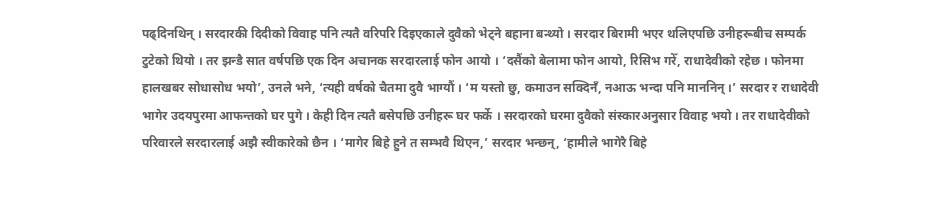पढ्दिनथिन् । सरदारकी दिदीको विवाह पनि त्यतै वरिपरि दिइएकाले दुवैको भेट्ने बहाना बन्थ्यो । सरदार बिरामी भएर थलिएपछि उनीहरूबीच सम्पर्क टुटेको थियो । तर झन्डै सात वर्षपछि एक दिन अचानक सरदारलाई फोन आयो । ‘दसैंको बेलामा फोन आयो, रिसिभ गरेँ, राधादेवीको रहेछ । फोनमा हालखबर सोधासोध भयो’, उनले भने, ‘त्यही वर्षको चैतमा दुवै भाग्यौं । ‘म यस्तो छु, कमाउन सक्दिनँ, नआऊ भन्दा पनि माननिन् ।’ सरदार र राधादेवी भागेर उदयपुरमा आफन्तको घर पुगे । केही दिन त्यतै बसेपछि उनीहरू घर फर्के । सरदारको घरमा दुवैको संस्कारअनुसार विवाह भयो । तर राधादेवीको परिवारले सरदारलाई अझै स्वीकारेको छैन । ‘मागेर बिहे हुने त सम्भवै थिएन,’ सरदार भन्छन्, ‘हामीले भागेरै बिहे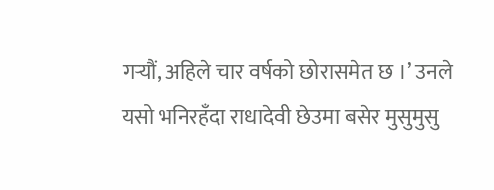गर्‍यौं, अहिले चार वर्षको छोरासमेत छ ।’ उनले यसो भनिरहँदा राधादेवी छेउमा बसेर मुसुमुसु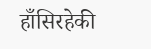हाँसिरहेकी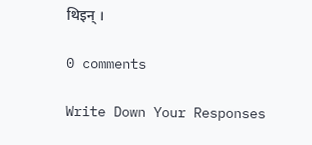थिइन् ।

0 comments

Write Down Your Responses